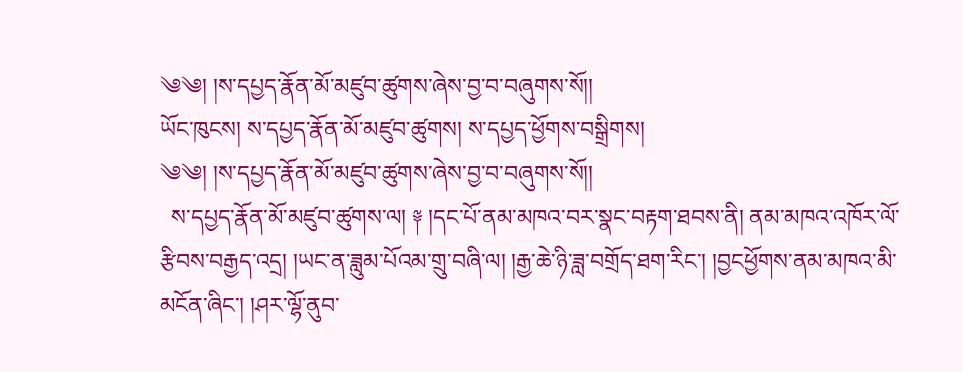༄༄། །ས་དཔྱད་རྣོན་མོ་མཛུབ་ཚུགས་ཞེས་བྱ་བ་བཞུགས་སོ།།
ཡོང་ཁུངས། ས་དཔྱད་རྣོན་མོ་མཛུབ་ཚུགས། ས་དཔྱད་ཕྱོགས་བསྒྲིགས།
༄༄། །ས་དཔྱད་རྣོན་མོ་མཛུབ་ཚུགས་ཞེས་བྱ་བ་བཞུགས་སོ།།
  ས་དཔྱད་རྣོན་མོ་མཛུབ་ཚུགས་ལ། ༈ །དང་པོ་ནམ་མཁའ་བར་སྣང་བརྟག་ཐབས་ནི། ནམ་མཁའ་འཁོར་ལོ་རྩིབས་བརྒྱད་འདྲ། །ཡང་ན་ཟླུམ་པོའམ་གྲུ་བཞི་ལ། །རྒྱ་ཆེ་ཉི་ཟླ་བགྲོད་ཐག་རིང་། །བྱངཕྱོགས་ནམ་མཁའ་མི་མངོན་ཞིང་། །ཤར་ལྷོ་ནུབ་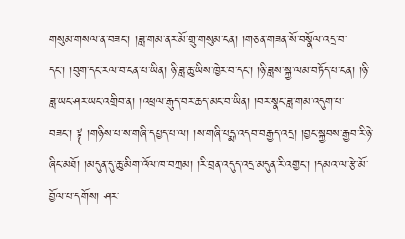གསུམ་གསལ་ན་བཟང་། །ཟླ་གམ་ནར་མོ་གྲུ་གསུམ་ངན། །གཅན་གཟན་སོ་བསྣོལ་འདྲ་བ་དང་། །བུག་དང་རལ་བ་ངན་པ་ཡིན། ཉི་ཟླ་ཆུ་ཡིས་ཁྱེར་བ་དང་། །ཉི་ཟླས་སྐྱ་ལམ་བཏོད་པ་ངན། །ཉི་ཟླ་ཡང་ཤར་ཡང་འགྲིབ་ན། །འཕྲལ་རྒུད་བར་ཆད་མང་བ་ཡིན། །བར་སྣང་ཟླ་གམ་འདུག་པ་བཟང་། ༈ །གཉིས་པ་ས་གཞི་དཔྱད་པ་ལ། །ས་གཞི་པདྨ་འདབ་བརྒྱད་འདྲ། །བྱང་སྐྱབས་རྒྱབ་རི་ཉེ་ཞིང་མཐོ། །མདུན་དུ་ཆུ་མིག་འོལ་ཁ་བཀྲམ། །རི་བྲན་འདུད་འདྲ་མདུན་རི་འགྱང་། །དམའ་ལ་རྩེ་མོ་བྱོལ་པ་དགོས། ཤར་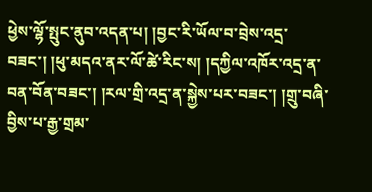ཕྱེས་ལྷོ་སྤུང་ནུབ་འདན་པ། །བྱང་རི་ཡོལ་བ་བྲེས་འདྲ་བཟང་། །ཕུ་མདའ་ནར་ལོ་ཚེ་རིང་ས། །དཀྱིལ་འཁོར་འདྲ་ན་བན་བོན་བཟང་། །རལ་གྲི་འདྲ་ན་སྐྱེས་པར་བཟང་། །གྲུ་བཞི་བྱིས་པ་རྒྱ་གྲམ་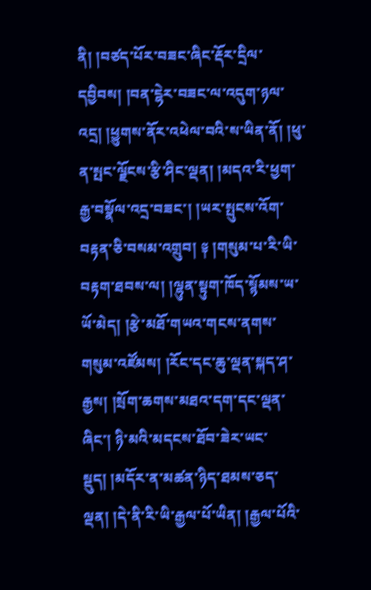ནི། །བཙད་པོར་བཟང་ཞིང་རྡོར་དྲིལ་དབྱིབས། །བན་ངྷེར་བཟང་ལ་འདུག་ཉལ་འདྲ། །ཕྱུགས་ནོར་འཕེལ་བའི་ས་ཡིན་ནོ། །ཕུ་ན་སྤང་ལྗོངས་རྩི་ཤིང་ལྡན། །མདའ་རི་ཕྱག་རྒྱ་བསྣོལ་འདྲ་བཟང་། །ཡར་སྤུངས་འོག་བརྟན་ཅི་བསམ་འགྲུབ། ༈ །གསུམ་པ་རི་ཡི་བརྟག་ཐབས་ལ། །ལྷུན་སྟུག་ཁོད་སྙོམས་ཡ་ཡོ་མེད། །རྩེ་མཐོ་གཡའ་གངས་ནགས་གསུམ་འཛོམས། །རོང་དང་ཆུ་ལྡན་སྐད་ཤ་རྒྱས། །སྲོག་ཆགས་མཐའ་དག་དང་ལྡན་ཞིང་། ཉི་མའི་མདངས་ཐོབ་ཟེར་ཡང་སྡུད། །མདོར་ན་མཚན་ཉིད་ཐམས་ཅད་ལྡན། །དེ་ནི་རི་ཡི་རྒྱལ་པོ་ཡིན། །རྒྱལ་པོའི་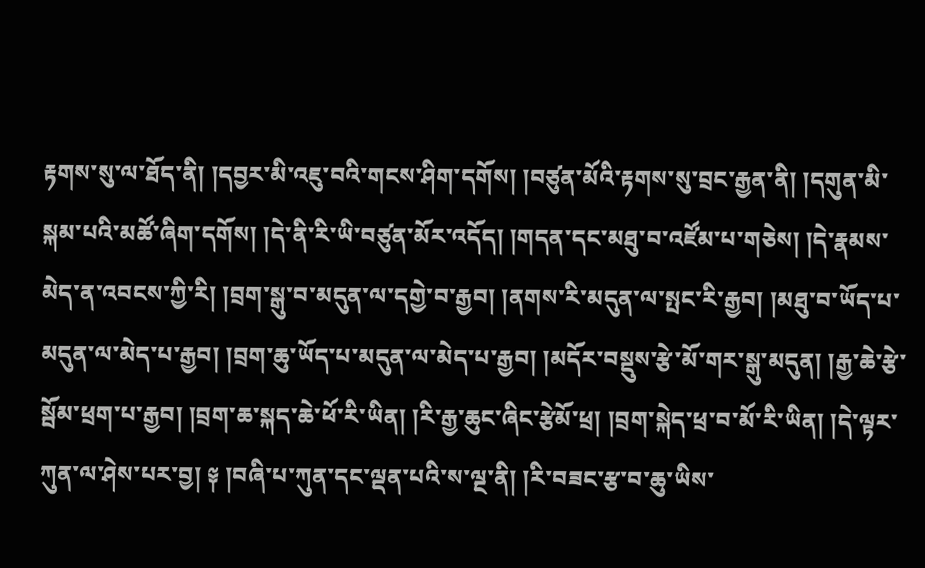རྟགས་སུ་ལ་ཐོད་ནི། །དབྱར་མི་འཇུ་བའི་གངས་ཤིག་དགོས། །བཙུན་མོའི་རྟགས་སུ་བྲང་རྒྱན་ནི། །དགུན་མི་སྐམ་པའི་མཚོ་ཞིག་དགོས། །དེ་ནི་རི་ཡི་བཙུན་མོར་འདོད། །གདན་དང་མཐུ་བ་འཛོམ་པ་གཅེས། །དེ་རྣམས་མེད་ན་འབངས་ཀྱི་རི། །བྲག་སྒུ་བ་མདུན་ལ་དགྱེ་བ་རྒྱབ། །ནགས་རི་མདུན་ལ་སྤང་རི་རྒྱབ། །མཐུ་བ་ཡོད་པ་མདུན་ལ་མེད་པ་རྒྱབ། །བྲག་ཆུ་ཡོད་པ་མདུན་ལ་མེད་པ་རྒྱབ། །མདོར་བསྡུས་རྩེ་མོ་གར་སྒུ་མདུན། །རྒྱ་ཆེ་རྩེ་སྦོམ་ཕྲག་པ་རྒྱབ། །བྲག་ཆ་སྐད་ཆེ་ཕོ་རི་ཡིན། །རི་རྒྱ་ཆུང་ཞིང་རྩེམོ་ཕྲ། །བྲག་སྐེད་ཕྲ་བ་མོ་རི་ཡིན། །དེ་ལྟར་ཀུན་ལ་ཤེས་པར་བྱ། ༈ །བཞི་པ་ཀུན་དང་ལྡན་པའི་ས་ལྔ་ནི། །རི་བཟང་རྩ་བ་ཆུ་ཡིས་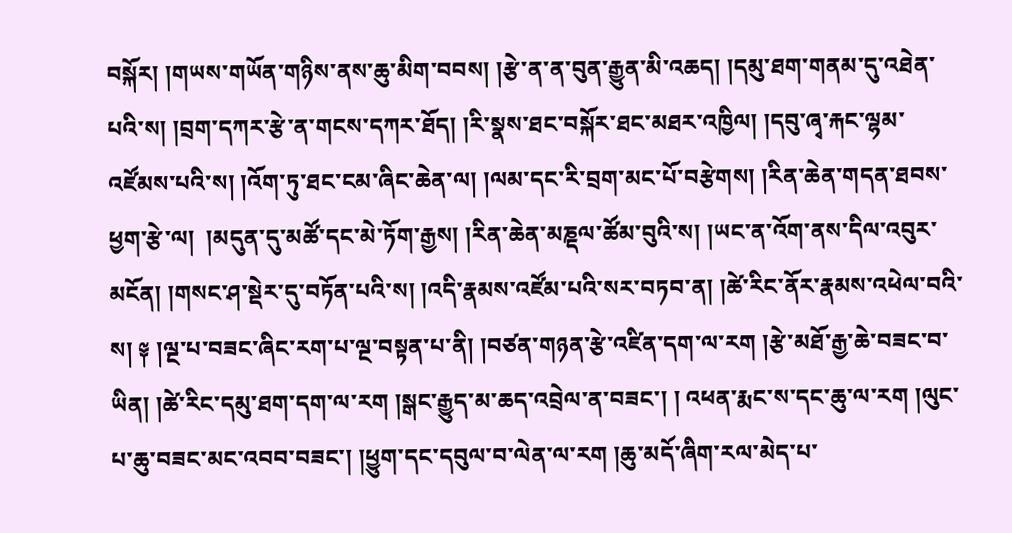བསྐོར། །གཡས་གཡོན་གཉིས་ནས་ཆུ་མིག་བབས། །རྩེ་ན་ན་བུན་རྒྱུན་མི་འཆད། །དམུ་ཐག་གནམ་དུ་འཐེན་པའི་ས། །བྲག་དཀར་རྩེ་ན་གངས་དཀར་ཐོད། །རི་སྣས་ཐང་བསྐོར་ཐང་མཐར་འཁྱིལ། །དབུ་ཞྭ་རྐང་ལྷམ་འཛོམས་པའི་ས། །འོག་ཏུ་ཐང་ངམ་ཞིང་ཆེན་ལ། །ལམ་དང་རི་བྲག་མང་པོ་བརྩེགས། །རིན་ཆེན་གདན་ཐབས་ཕྱག་རྩེ་ལ།  །མདུན་དུ་མཚོ་དང་མེ་ཏོག་རྒྱས། །རིན་ཆེན་མཎྡལ་ཚོམ་བུའི་ས། །ཡང་ན་འོག་ནས་དིལ་འབུར་མངོན། །གསང་ཤ་སྡེར་དུ་བཏོན་པའི་ས། །འདི་རྣམས་འཛོམ་པའི་སར་བཏབ་ན། །ཚེ་རིང་ནོར་རྣམས་འཕེལ་བའི་ས། ༈ །ལྔ་པ་བཟང་ཞིང་རག་པ་ལྔ་བསྟན་པ་ནི། །བཙན་གཉན་རྩེ་འཛིན་དག་ལ་རག །རྩེ་མཐོ་རྒྱ་ཆེ་བཟང་བ་ཡིན། །ཚེ་རིང་དམུ་ཐག་དག་ལ་རག །སྒང་རྒྱུད་མ་ཆད་འབྲེལ་ན་བཟང་། ། འཕན་རྨང་ས་དང་ཆུ་ལ་རག །ལུང་པ་ཆུ་བཟང་མང་འབབ་བཟང་། །ཕྱུག་དང་དབུལ་བ་ལེན་ལ་རག །ཆུ་མདོ་ཞིག་རལ་མེད་པ་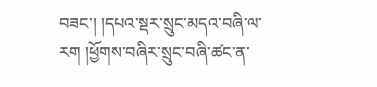བཟང་། །དཔའ་སྡར་སྲུང་མདའ་བཞི་ལ་རག །ཕྱོགས་བཞིར་སྲུང་བཞི་ཚང་ན་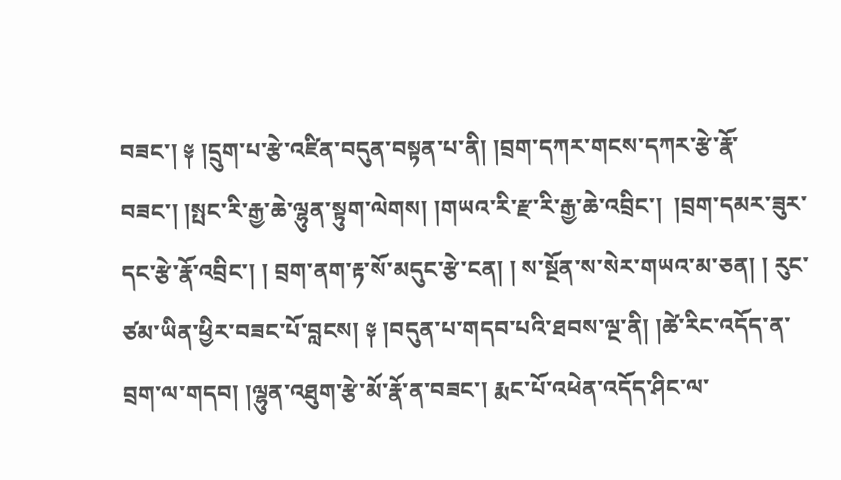བཟང་། ༈ །དྲུག་པ་རྩེ་འཛིན་བདུན་བསྟན་པ་ནི། །བྲག་དཀར་གངས་དཀར་རྩེ་རྣོ་བཟང་། །སྤང་རི་རྒྱ་ཆེ་ལྷུན་སྟུག་ལེགས། །གཡའ་རི་རྫ་རི་རྒྱ་ཆེ་འབྲིང་།  །བྲག་དམར་ཟུར་དང་རྩེ་རྣོ་འབྲིང་། ། བྲག་ནག་རྟ་སོ་མདུང་རྩེ་ངན། ། ས་སྔོན་ས་སེར་གཡའ་མ་ཅན། ། རུང་ཙམ་ཡིན་ཕྱིར་བཟང་པོ་བླངས། ༈ །བདུན་པ་གདབ་པའི་ཐབས་ལྔ་ནི། །ཚེ་རིང་འདོད་ན་བྲག་ལ་གདབ། །ལྷུན་འཐུག་རྩེ་མོ་རྣོ་ན་བཟང་། རྨང་པོ་འཕེན་འདོད་ཤིང་ལ་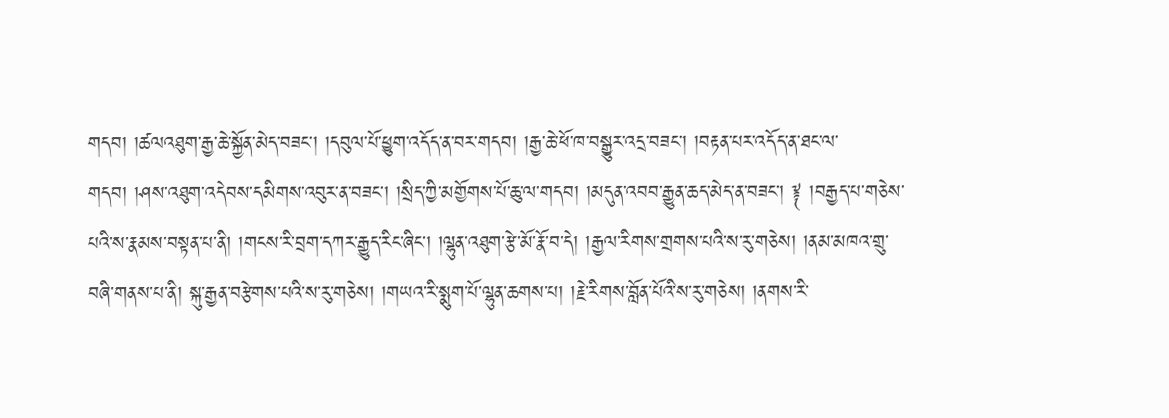གདབ། །ཚལའཐུག་རྒྱ་ཆེ་སྐྱོན་མེད་བཟང་། །དབུལ་པོ་ཕྱུག་འདོད་ན་བར་གདབ། །རྒྱ་ཆེ་ཕོ་ཁ་བསྒྱུར་འདྲ་བཟང་། །བརྟན་པར་འདོད་ན་ཐང་ལ་གདབ། །ཤས་འཐུག་འདེབས་དམིགས་འབུར་ན་བཟང་། །སྲིད་ཀྱི་མགྱོགས་པོ་ཆུ་ལ་གདབ། །མདུན་འབབ་རྒྱུན་ཆད་མེད་ན་བཟང་། ༈ །བརྒྱད་པ་གཅེས་པའི་ས་རྣམས་བསྟན་པ་ནི། །གངས་རི་བྲག་དཀར་རྒྱུད་རིང་ཞིང་། །ལྷུན་འཐུག་རྩེ་མོ་རྣོ་བ་དེ། །རྒྱལ་རིགས་གྲགས་པའི་ས་རུ་གཅེས། །ནམ་མཁའ་གྲུ་བཞི་གནས་པ་ནི། སྐུ་རྒྱན་བརྩེགས་པའི་ས་རུ་གཅེས། །གཡའ་རི་སྨུག་པོ་ལྷུན་ཆགས་པ། །རྗེ་རིགས་བློན་པོའི་ས་རུ་གཅེས། །ནགས་རི་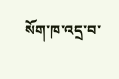སོག་ཁ་འདྲ་བ་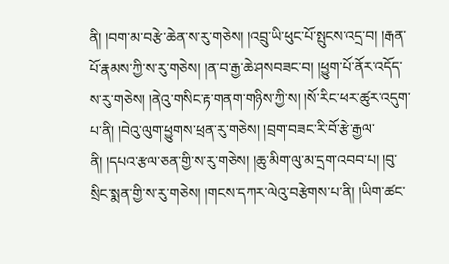ནི། །བག་མ་བརྩེ་ཆེན་ས་རུ་གཅེས། །འབྲུ་ཡི་ཕུང་པོ་སྤུངས་འདྲ་བ། །རྒན་པོ་རྣམས་ཀྱི་ས་རུ་གཅེས། །ན་བ་རྒྱ་ཆེ་ཤསབཟང་བ། །ཕྱུག་པོ་ནོར་འདོད་ས་རུ་གཅེས། །ནེའུ་གསིང་རྟ་གནག་གཉིས་ཀྱི་ས། །སོ་རིང་ཕར་ཚུར་འདུག་པ་ནི། །བེའུ་ལུག་ཕྱུགས་ཕྲན་རུ་གཅེས། །བྲག་བཟང་རི་བོ་རྩེ་རྒྱལ་ནི། །དཔའ་རྩལ་ཅན་གྱི་ས་རུ་གཅེས། །ཆུ་མིག་ལུ་མ་དྲག་འབབ་པ། །བུ་སྲིང་སྨན་གྱི་ས་རུ་གཅེས། །གངས་དཀར་ལེའུ་བརྩེགས་པ་ནི། །ཡིག་ཚང་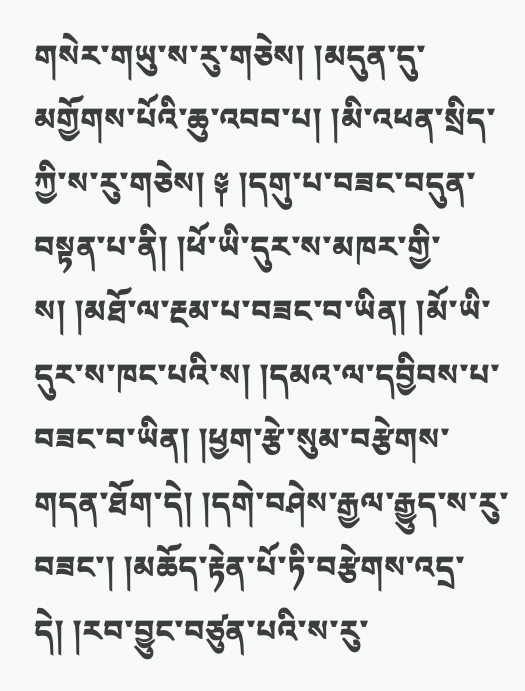གསེར་གཡུ་ས་རུ་གཅེས། །མདུན་དུ་མགྱོགས་པོའི་ཆུ་འབབ་པ། །མི་འཕན་སྲིད་ཀྱི་ས་རུ་གཅེས། ༈ །དགུ་པ་བཟང་བདུན་བསྟན་པ་ནི། །ཕོ་ཡི་དུར་ས་མཁར་གྱི་ས། །མཐོ་ལ་རྔམ་པ་བཟང་བ་ཡིན། །མོ་ཡི་དུར་ས་ཁང་པའི་ས། །དམའ་ལ་དབྱིབས་པ་བཟང་བ་ཡིན། །ཕྱག་རྩེ་སུམ་བརྩེགས་གདན་ཐོག་དེ། །དགེ་བཤེས་རྒྱལ་རྒྱུད་ས་རུ་བཟང་། །མཆོད་རྟེན་པོ་ཏི་བརྩེགས་འདྲ་དེ། །རབ་བྱུང་བཙུན་པའི་ས་རུ་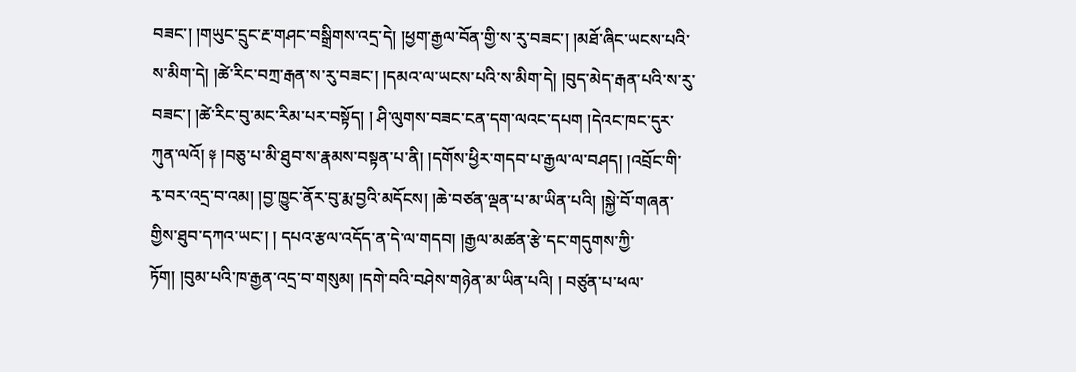བཟང་། །གཡུང་དྲུང་རྔ་གཤང་བསྒྲིགས་འདྲ་དེ། །ཕྱག་རྒྱལ་བོན་གྱི་ས་རུ་བཟང་། །མཐོ་ཞིང་ཡངས་པའི་ས་མིག་དེ། །ཚེ་རིང་བཀྲ་རྒན་ས་རུ་བཟང་། །དམའ་ལ་ཡངས་པའི་ས་མིག་དེ། །བུད་མེད་རྒན་པའི་ས་རུ་བཟང་། །ཚེ་རིང་བུ་མང་རིམ་པར་བསྟོད། ། ཤི་ལུགས་བཟང་ངན་དག་ལའང་དཔག །དེའང་ཁང་དུར་ཀུན་ལའོ། ༈ །བཅུ་པ་མི་ཐུབ་ས་རྣམས་བསྟན་པ་ནི། །དགོས་ཕྱིར་གདབ་པ་རྒྱལ་ལ་བཤད། །འབྲོང་གི་རྭ་བར་འདྲ་བ་འམ། །བྱ་ཁྱུང་ནོར་བུ་རྨ་བྱའི་མདོངས། །ཆེ་བཙན་ལྡན་པ་མ་ཡིན་པའི། །སྐྱེ་བོ་གཞན་གྱིས་ཐུབ་དཀའ་ཡང་། ། དཔའ་རྩལ་འདོད་ན་དེ་ལ་གདབ། །རྒྱལ་མཚན་རྩེ་དང་གདུགས་ཀྱི་ཏོག། །བུམ་པའི་ཁ་རྒྱན་འདྲ་བ་གསུམ། །དགེ་བའི་བཤེས་གཉེན་མ་ཡིན་པའི། ། བཙུན་པ་ཕལ་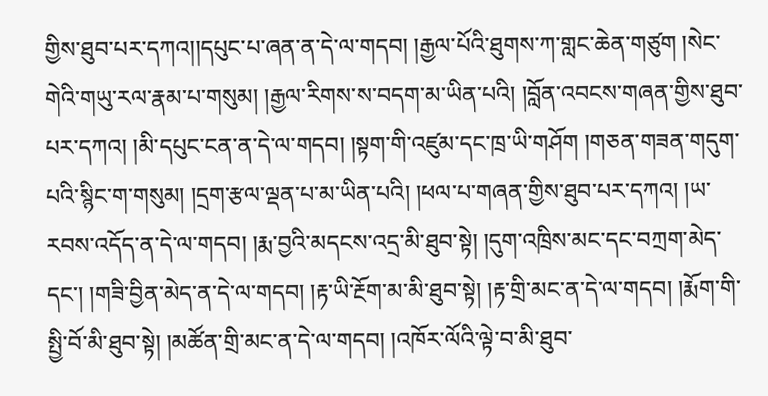གྱིས་ཐུབ་པར་དཀའ།།དཔུང་པ་ཞན་ན་དེ་ལ་གདབ། །རྒྱལ་པོའི་ཐུགས་ཀ་གླང་ཆེན་གཙུག །སེང་གེའི་གཡུ་རལ་རྣམ་པ་གསུམ། །རྒྱལ་རིགས་ས་བདག་མ་ཡིན་པའི། །བློན་འབངས་གཞན་གྱིས་ཐུབ་པར་དཀའ། །མི་དཔུང་ངན་ན་དེ་ལ་གདབ། །སྟག་གི་འཛུམ་དང་ཁྲ་ཡི་གཤོག །གཅན་གཟན་གདུག་པའི་སྙིང་ག་གསུམ། །དྲག་རྩལ་ལྡན་པ་མ་ཡིན་པའི། །ཕལ་པ་གཞན་གྱིས་ཐུབ་པར་དཀའ། །ཡ་རབས་འདོད་ན་དེ་ལ་གདབ། །རྨ་བྱའི་མདངས་འདྲ་མི་ཐུབ་སྟེ། །དུག་འཁྲིས་མང་དང་བཀྲག་མེད་དང་། །གཟི་བྱིན་མེད་ན་དེ་ལ་གདབ། །རྟ་ཡི་རྔོག་མ་མི་ཐུབ་སྟེ། །རྟ་གྲི་མང་ན་དེ་ལ་གདབ། །རྨོག་གི་སྤྱི་བོ་མི་ཐུབ་སྟེ། །མཚོན་གྲི་མང་ན་དེ་ལ་གདབ། །འཁོར་ལོའི་ལྟེ་བ་མི་ཐུབ་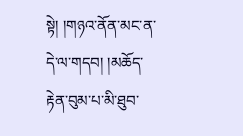སྟེ། །གཉའ་ནོན་མང་ན་དེ་ལ་གདབ། །མཆོད་རྟེན་བུམ་པ་མི་ཐུབ་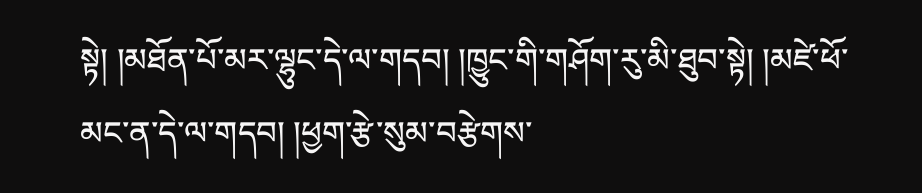སྟེ། །མཐོན་པོ་མར་ལྷུང་དེ་ལ་གདབ། །ཁྱུང་གི་གཤོག་རུ་མི་ཐུབ་སྟེ། །མཛེ་ཕོ་མང་ན་དེ་ལ་གདབ། །ཕྱག་རྩེ་སུམ་བརྩེགས་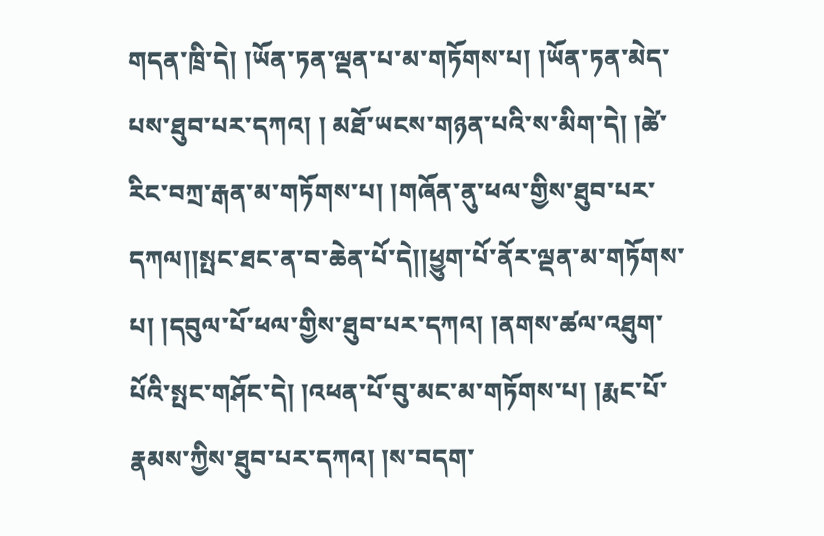གདན་ཁྲི་དེ། །ཡོན་ཏན་ལྡན་པ་མ་གཏོགས་པ། །ཡོན་ཏན་མེད་པས་ཐུབ་པར་དཀའ། ། མཐོ་ཡངས་གཉན་པའི་ས་མིག་དེ། །ཚེ་རིང་བཀྲ་རྒན་མ་གཏོགས་པ། །གཞོན་ནུ་ཕལ་གྱིས་ཐུབ་པར་དཀལ།།སྤང་ཐང་ན་བ་ཆེན་པོ་དེ།།ཕྱུག་པོ་ནོར་ལྡན་མ་གཏོགས་པ། །དབུལ་པོ་ཕལ་གྱིས་ཐུབ་པར་དཀའ། །ནགས་ཚལ་འཐུག་པོའི་སྤང་གཤོང་དེ། །འཕན་པོ་བུ་མང་མ་གཏོགས་པ། །རྨང་པོ་རྣམས་ཀྱིས་ཐུབ་པར་དཀའ། །ས་བདག་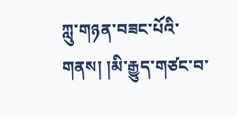ཀླུ་གཉན་བཟང་པོའི་གནས། །མི་རྒྱུད་གཙང་བ་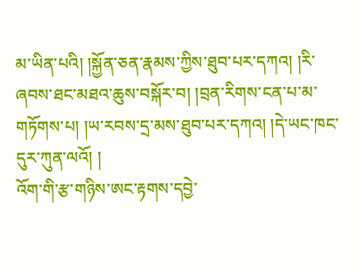མ་ཡིན་པའི། །སྐྱོན་ཅན་རྣམས་ཀྱིས་ཐུབ་པར་དཀའ། །རི་ཞབས་ཐང་མཐའ་ཆུས་བསྐོར་བ། །བྲན་རིགས་ངན་པ་མ་གཏོགས་པ། །ཡ་རབས་དྲ་མས་ཐུབ་པར་དཀའ། །དེ་ཡང་ཁང་དུར་ཀུན་ལའོ། །
འོག་གི་རྩ་གཉིས་ཨང་རྟགས་དབྱེ་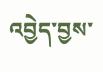འབྱེད་བྱས་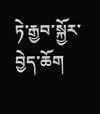ཏེ་རྒྱབ་སྐྱོར་བྱེད་ཆོག